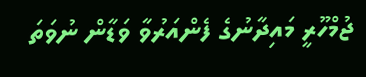ޖުމްހޫރީ މައިދާނުގެ ފެންއަރުވާ ވަޑާން ނުވަތަ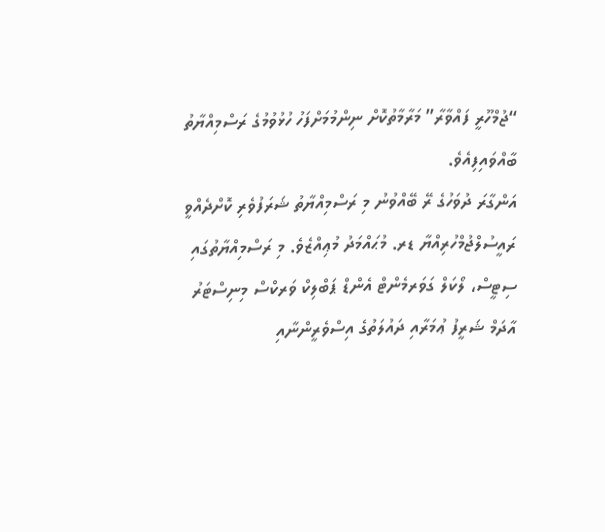“ޖުމްހޫރީ ފައްވާރާ” މަރާމާތުކޮށް ނިންމުމަށްފަހު ހުޅުވުމުގެ ރަސްމިއްޔާތު ބާއްވައިފިއެވެ.
އަންގާރަ ދުވަހުގެ ރޭ ބޭއްވުނު މި ރަސްމިއްޔާތު ޝަރަފުވެރި ކޮށްދެއްވީ ރައީސުލްޖުމްހުރިއްޔާ ޑރ. މުޙައްމަދު މުޢިއްޒެވެ. މި ރަސްމިއްޔާތުގައި ސިޓީސް، ލޯކަލް ގަވަރމެންޓް އެންޑް ޕަބްލިކް ވަރކްސް މިނިސްޓަރު އާދަމް ޝަރީފު ޢުމަރާއި ދައުލަތުގެ އިސްވެރީންނާއި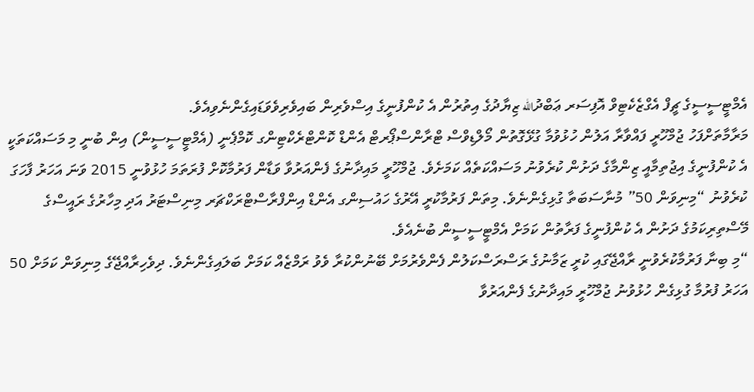އެމްޓީސީސީގެ ޗީފް އެގްޒެކެޓިވް އޮފިސަރ ޢަބްދުالله ޒިޔާދުގެ އިތުރުން އެ ކުންފުނީގެ އިސްވެރިން ބައިވެރިވެވަޑައިގެންނެވިއެވެ.
މަރާމާތަށްފަހު ޖުމްހޫރީ ފައްވާރާ އަލުން ހުޅުވުމާ ގުޅޭގޮތުން މޯލްޑިވްސް ޓްރާންސްޕޯރޓް އެންޑް ކޮންޓްރެކްޓިންގ ކޮމްޕެނީ (އެމްޓީސީސީން) އިން ބުނީ މި މަސައްކަތަކީ އެ ކުންފުނީގެ އިޖުތިމާއީ ޒިންމާގެ ދަށުން ކުރެވުނު މަސައްކަތެއް ކަމަށެވެ. ޖުމްހޫރީ މައިދާނުގެ ފެންއަރުވާ ވަޑާން ފަރުމާކޮށް ފުރަތަމަ ހުޅުވުނީ 2015 ވަނަ އަހަރު ފާހަގަ ކުރެވުނު “މިނިވަން 50” މުނާސަބަތާ ގުޅިގެންނެވެ. މިތަން ފަރުމާކުރީ އޭރުގެ ހައުސިންގ އެންޑް އިންފްރާސްޓްރަކްޗަރ މިނިސްޓަރު އަދި މިހާރުގެ ރައީސްގެ މޭސްތިރިކަމުގެ ދަށުން އެ ކުންފުނީގެ ފަރާތުން ކަމަށް އެމްޓީސީސީން ބުނެއެވެ.
“މި ބިނާ ފަރުމާކުރެވުނީ ރާއްޖޭގައި ކުރީ ޒަމާނުގެ ރަސްރަސްކަލުން ފެންވެރުމަށް ބޭނުންކުރާ ވެވު ރަމްޒެއް ކަމަށް ބަލައިގެންނެވެ. ދިވެހިރާއްޖޭގެ މިނިވަން ކަމަށް 50 އަހަރު ފުރުމާ ގުޅިގެން ހުޅުވުނު ޖުމްހޫރީ މައިދާނުގެ ފެންއަރުވާ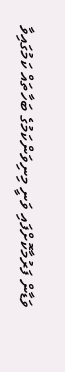ވަޑާން ފަރުމާކޮށްފައި ވަނީ މިނިވަންކަމުގެ ބަހާތައް ކަމުގައިވާ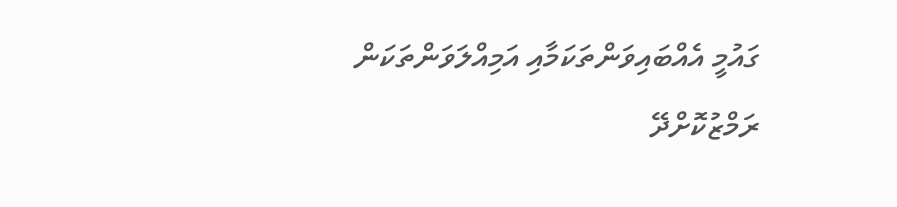ގައުމީ އެއްބައިވަންތަކަމާއި އަމިއްލަވަންތަކަން ރަމްޒުކޮށްދޭ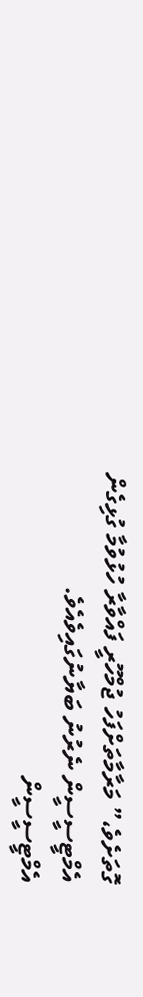ގޮތަށެވެ،” މަރާމާތަށްފަހު ޖުމްހޫރީ ފައްވާރާ ހުޅުވުމާ ގުޅިގެން އެމްޓީސީސީން ނެރުނު ބަޔާނުގައިވެއެވެ.
އެމްޓީސީސީން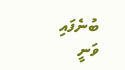ބުނެފައި ވަނީ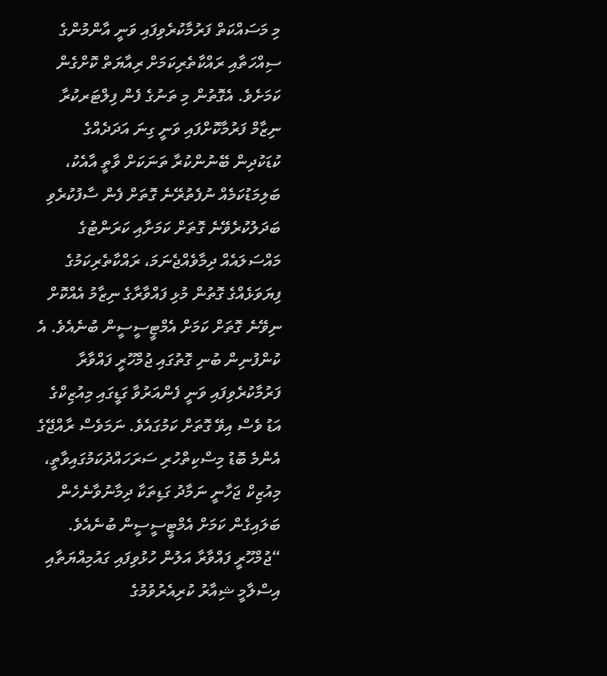މި މަސައްކަތް ފަރުމާކުރެވިފައި ވަނީ އާންމުންގެ ސިއްހަތާއި ރައްކާތެރިކަމަށް ރިއާޔަތް ކޮށްގެން ކަމަށެވެ. އެގޮތުން މި ތަނުގެ ފެން ފިލްޓަރކުރާ ނިޒާމް ފަރުމާކޮށްފައި ވަނީ ގިނަ އަދަދެއްގެ ކުޑަކުދިން ބޭނުންކުރާ ތަނަކަށް ވާތީ އާއެކު، ބަލިމަޑުކަމެއް ނުފެތުރޭނެ ގޮތަށް ފެން ސާފުކުރެވި ބަދަލުކުރެވޭނެ ގޮތަށް ކަމަށާއި ކަރަންޓުގެ މައްސަލައެއް ދިމާވެއްޖެނަމަ، ރައްކާތެރިކަމުގެ ފިޔަވަޅެއްގެ ގޮތުން މުޅި ފައްވާރާގެ ނިޒާމު އެއްކޮށް ނިވޭނެ ގޮތަށް ކަމަށް އެމްޓީސީސީން ބުނެއެވެ. އެ ކުންފުނިން ބުނި ގޮތުގައި ޖުމްހޫރީ ފައްވާރާ ފަރުމާކުރެވިފައި ވަނީ ފެންއަރުވާ ގަޑީގައި މިއުޒިކްގެ އަޑު ވެސް އިވޭ ގޮތަށް ކަމުގައެވެ. ނަމަވެސް ރާއްޖޭގެ އެންމެ ބޮޑު މިސްކިތްހުރި ސަރަހައްދުކަމުގައިވާތީ، މިއުޒިކް ޖަހާނީ ނަމާދު ގަޑިތަކާ ދިމާނުވާނެހެން ބަލައިގެން ކަމަށް އެމްޓީސީސީން ބުނެއެވެ.
“ޖުމްހޫރީ ފައްވާރާ އަލުން ހުޅުވިފައި ގައުމިއްޔަތާއި އިސްލާމީ ޝިއާރު ކުރިއެރުވުމުގެ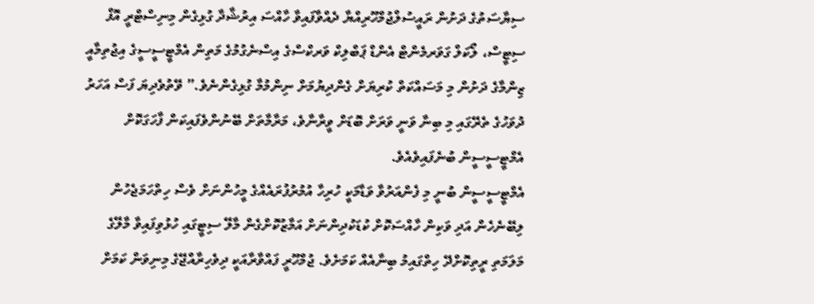ސިޔާސަތުގެ ދަށުން ރައީސުލްޖުމްހޫރިއްޔާ ދެއްވާފައިވާ ހާއްސަ އިރުޝާދާ ގުޅިގެން މިނިސްޓްރީ އޮފް ސިޓީސް، ލޯކަލް ގަވަރމެންޓް އެންޑް ޕަބްލިކް ވަރކްސްގެ އިސްނެގުމުގެ މަތިން އެމްޓީސީސީގެ އިޖުތިމާއީ ޒިންމާގެ ދަށުން މި މަސައްކަތް ކުރިޔަށް ގެންދިޔުމަށް ނިންމުމާ ގުޅިގެންނެވެ.” ވޭތުވެދިޔަ ފަސް އަހަރު ދުވަހުގެ ތެރޭގައި މި ބިނާ ވަނީ ވަރަށް ބޮޑަށް ވީރާނާވެ، މަރާމާތަށް ބޭނުންވެފައިކަން ފާހަގަކޮށް އެމްޓީސީސީން ބުނެފައިވެއެވެ.
އެމްޓީސީސީން ބުނީ މި ފެންއަރުވާ ވަޑާމަކީ ހުރިހާ އުމުރުފުރައެއްގެ މީހުންނަށް ވެސް ހިތްހަމަޖެހުން ލިބޭނެހެން އަދި ވަކިން ހާއްސަކޮށް ކުޑަކުދިންނަށް އަމާޒުކޮށްގެން މާލޭ ސިޓީގައި ހުޅުވިފައިވާ މާލޭގެ މަލަމަތި ރީތިކޮށްދޭ ހިތްގައިމު ބިނާއެއް ކަމަށެވެ. ޖުމްހޫރީ ފައްވާރާއަކީ ދިވެހިރާއްޖޭގެ މިނިވަން ކަމަށް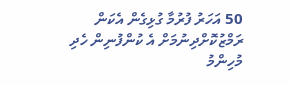50 އަހަރު ފުރުމާ ގުޅިގެން އެކަން ރަމްޒުކޮށްދިނުމަށް އެ ކުންފުނިން ހެދި މުހިންމު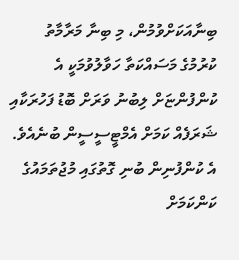ބިނާއަކަށްވުމުން، މި ބިނާ މަރާމާތު ކުރުމުގެ މަސައްކަތާ ހަވާލުވުމަކީ އެ ކުންފުންޏަށް ލިބުނު ވަރަށް ބޮޑު ފަހުރަކާއި ޝަރަފެއް ކަމަށް އެމްޓީސީސީން ބުނެއެވެ. އެ ކުންފުނިން ބުނި ގޮތުގައި މުޖުތަމައުގެ ކަންކަމަށް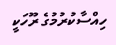ހިއްސާކުރުމުގެ ރޫހަކީ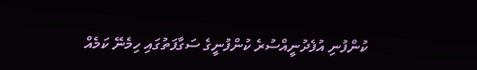ކުންފުނި އުފެދުނީއްސުރެ ކުންފުނީގެ ސަގާފަތުގައި ހިމެނޭ ކަމެއް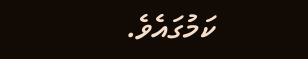ކަމުގައެވެ.